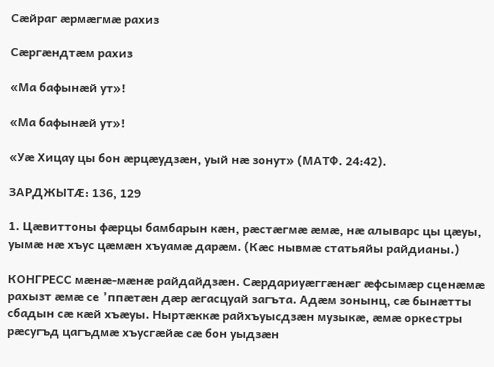Сӕйраг ӕрмӕгмӕ рахиз

Сӕргӕндтӕм рахиз

«Ма бафынӕй ут»!

«Ма бафынӕй ут»!

«Уӕ Хицау цы бон ӕрцӕудзӕн, уый нӕ зонут» (МАТФ. 24:42).

ЗАРДЖЫТӔ: 136, 129

1. Цӕвиттоны фӕрцы бамбарын кӕн, рӕстӕгмӕ ӕмӕ, нӕ алыварс цы цӕуы, уымӕ нӕ хъус цӕмӕн хъуамӕ дарӕм. (Кӕс нывмӕ статьяйы райдианы.)

КОНГРЕСС мӕнӕ-мӕнӕ райдайдзӕн. Сӕрдариуӕггӕнӕг ӕфсымӕр сценӕмӕ рахызт ӕмӕ се ’ппӕтӕн дӕр ӕгасцуай загъта. Адӕм зонынц, сӕ бынӕтты сбадын сӕ кӕй хъӕуы. Ныртӕккӕ райхъуысдзӕн музыкӕ, ӕмӕ оркестры рӕсугъд цагъдмӕ хъусгӕйӕ сӕ бон уыдзӕн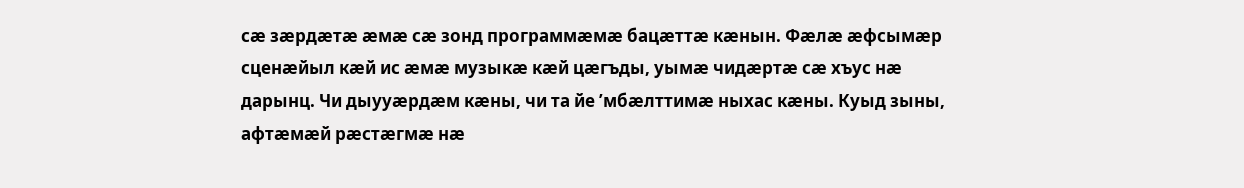сӕ зӕрдӕтӕ ӕмӕ сӕ зонд программӕмӕ бацӕттӕ кӕнын. Фӕлӕ ӕфсымӕр сценӕйыл кӕй ис ӕмӕ музыкӕ кӕй цӕгъды, уымӕ чидӕртӕ сӕ хъус нӕ дарынц. Чи дыууӕрдӕм кӕны, чи та йе ’мбӕлттимӕ ныхас кӕны. Куыд зыны, афтӕмӕй рӕстӕгмӕ нӕ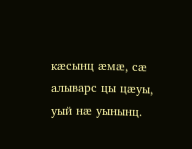кӕсынц ӕмӕ, сӕ алыварс цы цӕуы, уый нӕ уынынц.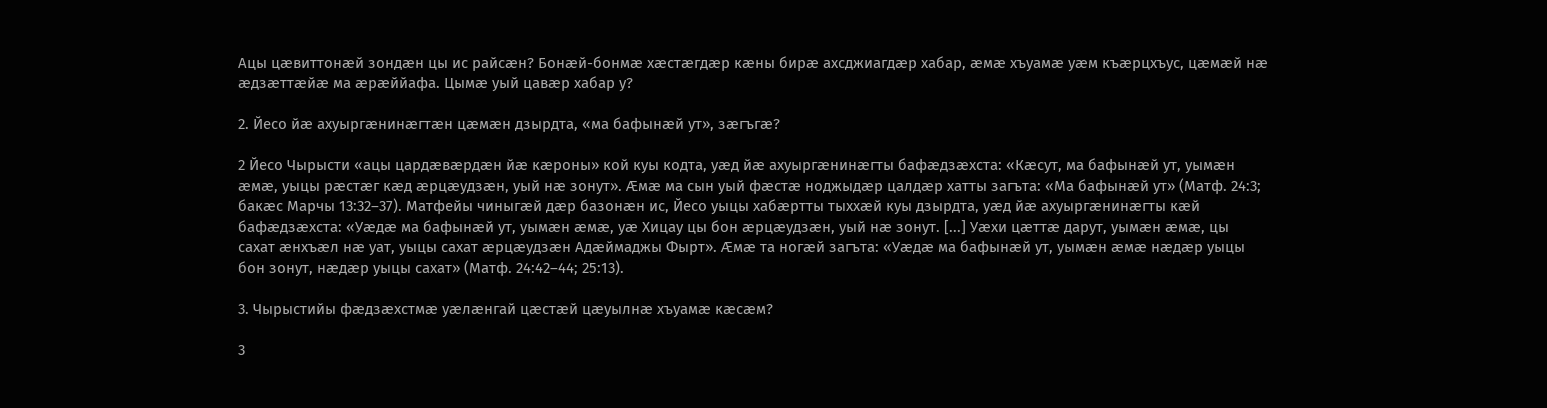Ацы цӕвиттонӕй зондӕн цы ис райсӕн? Бонӕй-бонмӕ хӕстӕгдӕр кӕны бирӕ ахсджиагдӕр хабар, ӕмӕ хъуамӕ уӕм къӕрцхъус, цӕмӕй нӕ ӕдзӕттӕйӕ ма ӕрӕййафа. Цымӕ уый цавӕр хабар у?

2. Йесо йӕ ахуыргӕнинӕгтӕн цӕмӕн дзырдта, «ма бафынӕй ут», зӕгъгӕ?

2 Йесо Чырысти «ацы цардӕвӕрдӕн йӕ кӕроны» кой куы кодта, уӕд йӕ ахуыргӕнинӕгты бафӕдзӕхста: «Кӕсут, ма бафынӕй ут, уымӕн ӕмӕ, уыцы рӕстӕг кӕд ӕрцӕудзӕн, уый нӕ зонут». Ӕмӕ ма сын уый фӕстӕ ноджыдӕр цалдӕр хатты загъта: «Ма бафынӕй ут» (Матф. 24:3; бакӕс Марчы 13:32–37). Матфейы чиныгӕй дӕр базонӕн ис, Йесо уыцы хабӕртты тыххӕй куы дзырдта, уӕд йӕ ахуыргӕнинӕгты кӕй бафӕдзӕхста: «Уӕдӕ ма бафынӕй ут, уымӕн ӕмӕ, уӕ Хицау цы бон ӕрцӕудзӕн, уый нӕ зонут. [...] Уӕхи цӕттӕ дарут, уымӕн ӕмӕ, цы сахат ӕнхъӕл нӕ уат, уыцы сахат ӕрцӕудзӕн Адӕймаджы Фырт». Ӕмӕ та ногӕй загъта: «Уӕдӕ ма бафынӕй ут, уымӕн ӕмӕ нӕдӕр уыцы бон зонут, нӕдӕр уыцы сахат» (Матф. 24:42–44; 25:13).

3. Чырыстийы фӕдзӕхстмӕ уӕлӕнгай цӕстӕй цӕуылнӕ хъуамӕ кӕсӕм?

3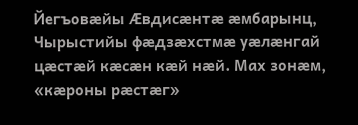Йегъовӕйы Ӕвдисӕнтӕ ӕмбарынц, Чырыстийы фӕдзӕхстмӕ уӕлӕнгай цӕстӕй кӕсӕн кӕй нӕй. Мах зонӕм, «кӕроны рӕстӕг»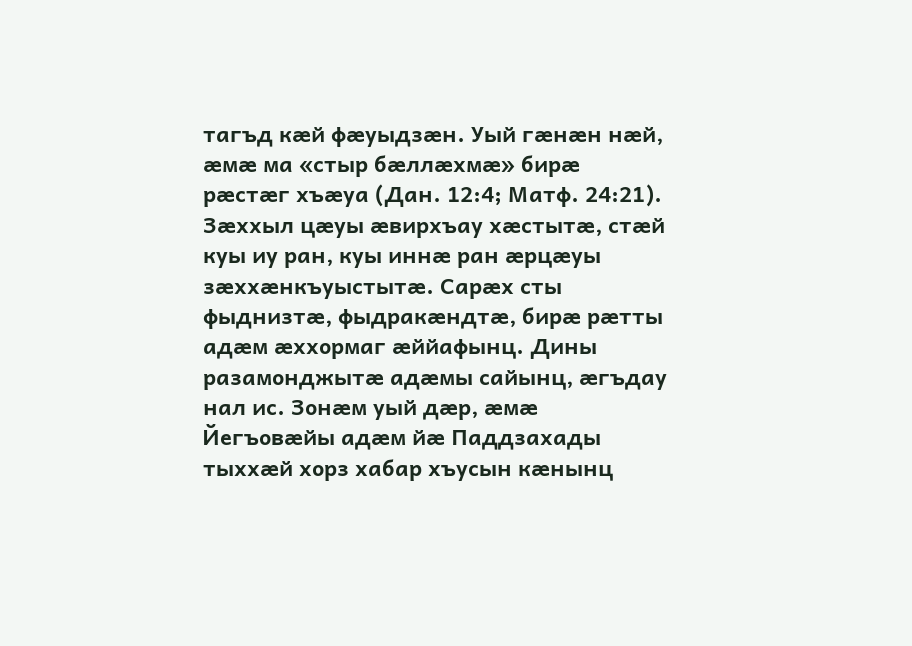тагъд кӕй фӕуыдзӕн. Уый гӕнӕн нӕй, ӕмӕ ма «стыр бӕллӕхмӕ» бирӕ рӕстӕг хъӕуа (Дан. 12:4; Матф. 24:21). Зӕххыл цӕуы ӕвирхъау хӕстытӕ, стӕй куы иу ран, куы иннӕ ран ӕрцӕуы зӕххӕнкъуыстытӕ. Сарӕх сты фыднизтӕ, фыдракӕндтӕ, бирӕ рӕтты адӕм ӕххормаг ӕййафынц. Дины разамонджытӕ адӕмы сайынц, ӕгъдау нал ис. Зонӕм уый дӕр, ӕмӕ Йегъовӕйы адӕм йӕ Паддзахады тыххӕй хорз хабар хъусын кӕнынц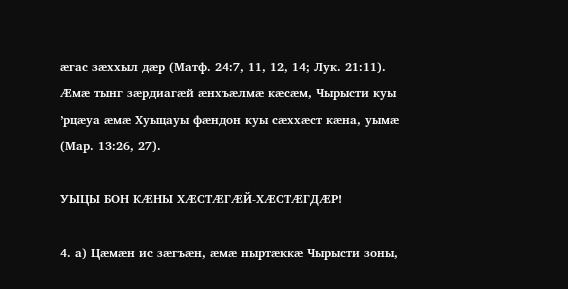ӕгас зӕххыл дӕр (Матф. 24:7, 11, 12, 14; Лук. 21:11). Ӕмӕ тынг зӕрдиагӕй ӕнхъӕлмӕ кӕсӕм, Чырысти куы ’рцӕуа ӕмӕ Хуыцауы фӕндон куы сӕххӕст кӕна, уымӕ (Мар. 13:26, 27).

УЫЦЫ БОН КӔНЫ ХӔСТӔГӔЙ-ХӔСТӔГДӔР!

4. а) Цӕмӕн ис зӕгъӕн, ӕмӕ ныртӕккӕ Чырысти зоны,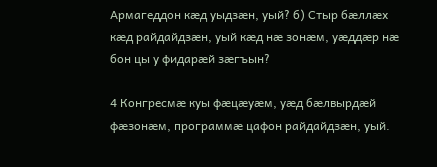Армагеддон кӕд уыдзӕн, уый? б) Стыр бӕллӕх кӕд райдайдзӕн, уый кӕд нӕ зонӕм, уӕддӕр нӕ бон цы у фидарӕй зӕгъын?

4 Конгресмӕ куы фӕцӕуӕм, уӕд бӕлвырдӕй фӕзонӕм, программӕ цафон райдайдзӕн, уый.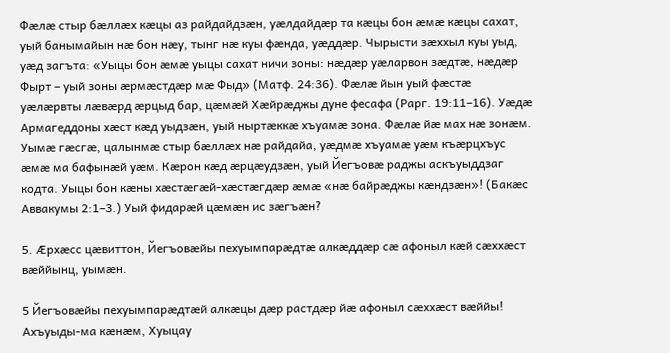Фӕлӕ стыр бӕллӕх кӕцы аз райдайдзӕн, уӕлдайдӕр та кӕцы бон ӕмӕ кӕцы сахат, уый банымайын нӕ бон нӕу, тынг нӕ куы фӕнда, уӕддӕр. Чырысти зӕххыл куы уыд, уӕд загъта: «Уыцы бон ӕмӕ уыцы сахат ничи зоны: нӕдӕр уӕларвон зӕдтӕ, нӕдӕр Фырт – уый зоны ӕрмӕстдӕр мӕ Фыд» (Матф. 24:36). Фӕлӕ йын уый фӕстӕ уӕлӕрвты лӕвӕрд ӕрцыд бар, цӕмӕй Хӕйрӕджы дуне фесафа (Рарг. 19:11–16). Уӕдӕ Армагеддоны хӕст кӕд уыдзӕн, уый ныртӕккӕ хъуамӕ зона. Фӕлӕ йӕ мах нӕ зонӕм. Уымӕ гӕсгӕ, цалынмӕ стыр бӕллӕх нӕ райдайа, уӕдмӕ хъуамӕ уӕм къӕрцхъус ӕмӕ ма бафынӕй уӕм. Кӕрон кӕд ӕрцӕудзӕн, уый Йегъовӕ раджы аскъуыддзаг кодта. Уыцы бон кӕны хӕстӕгӕй-хӕстӕгдӕр ӕмӕ «нӕ байрӕджы кӕндзӕн»! (Бакӕс Аввакумы 2:1–3.) Уый фидарӕй цӕмӕн ис зӕгъӕн?

5. Ӕрхӕсс цӕвиттон, Йегъовӕйы пехуымпарӕдтӕ алкӕддӕр сӕ афоныл кӕй сӕххӕст вӕййынц, уымӕн.

5 Йегъовӕйы пехуымпарӕдтӕй алкӕцы дӕр растдӕр йӕ афоныл сӕххӕст вӕййы! Ахъуыды-ма кӕнӕм, Хуыцау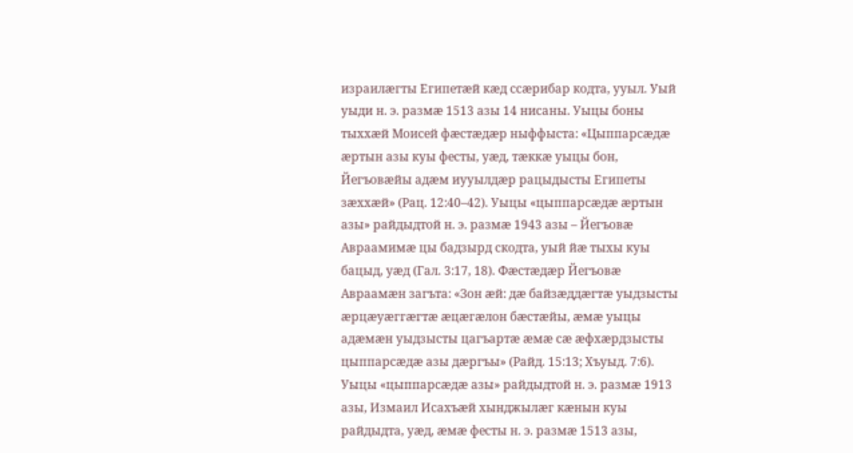израилӕгты Египетӕй кӕд ссӕрибар кодта, ууыл. Уый уыди н. э. размӕ 1513 азы 14 нисаны. Уыцы боны тыххӕй Моисей фӕстӕдӕр ныффыста: «Цыппарсӕдӕ ӕртын азы куы фесты, уӕд, тӕккӕ уыцы бон, Йегъовӕйы адӕм иууылдӕр рацыдысты Египеты зӕххӕй» (Рац. 12:40–42). Уыцы «цыппарсӕдӕ ӕртын азы» райдыдтой н. э. размӕ 1943 азы – Йегъовӕ Авраамимӕ цы бадзырд скодта, уый йӕ тыхы куы бацыд, уӕд (Гал. 3:17, 18). Фӕстӕдӕр Йегъовӕ Авраамӕн загъта: «Зон ӕй: дӕ байзӕддӕгтӕ уыдзысты ӕрцӕуӕггӕгтӕ ӕцӕгӕлон бӕстӕйы, ӕмӕ уыцы адӕмӕн уыдзысты цагъартӕ ӕмӕ сӕ ӕфхӕрдзысты цыппарсӕдӕ азы дӕргъы» (Райд. 15:13; Хъуыд. 7:6). Уыцы «цыппарсӕдӕ азы» райдыдтой н. э. размӕ 1913 азы, Измаил Исахъӕй хынджылӕг кӕнын куы райдыдта, уӕд, ӕмӕ фесты н. э. размӕ 1513 азы,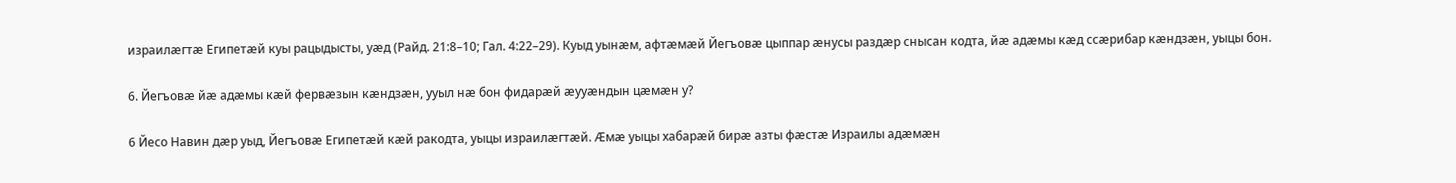израилӕгтӕ Египетӕй куы рацыдысты, уӕд (Райд. 21:8–10; Гал. 4:22–29). Куыд уынӕм, афтӕмӕй Йегъовӕ цыппар ӕнусы раздӕр снысан кодта, йӕ адӕмы кӕд ссӕрибар кӕндзӕн, уыцы бон.

6. Йегъовӕ йӕ адӕмы кӕй фервӕзын кӕндзӕн, ууыл нӕ бон фидарӕй ӕууӕндын цӕмӕн у?

6 Йесо Навин дӕр уыд, Йегъовӕ Египетӕй кӕй ракодта, уыцы израилӕгтӕй. Ӕмӕ уыцы хабарӕй бирӕ азты фӕстӕ Израилы адӕмӕн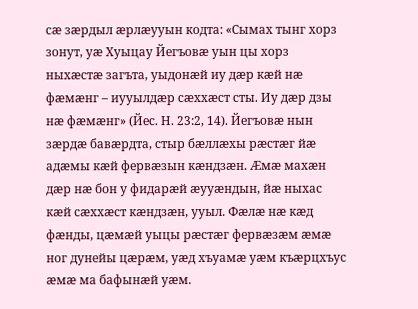сӕ зӕрдыл ӕрлӕууын кодта: «Сымах тынг хорз зонут, уӕ Хуыцау Йегъовӕ уын цы хорз ныхӕстӕ загъта, уыдонӕй иу дӕр кӕй нӕ фӕмӕнг – иууылдӕр сӕххӕст сты. Иу дӕр дзы нӕ фӕмӕнг» (Йес. Н. 23:2, 14). Йегъовӕ нын зӕрдӕ бавӕрдта, стыр бӕллӕхы рӕстӕг йӕ адӕмы кӕй фервӕзын кӕндзӕн. Ӕмӕ махӕн дӕр нӕ бон у фидарӕй ӕууӕндын, йӕ ныхас кӕй сӕххӕст кӕндзӕн, ууыл. Фӕлӕ нӕ кӕд фӕнды, цӕмӕй уыцы рӕстӕг фервӕзӕм ӕмӕ ног дунейы цӕрӕм, уӕд хъуамӕ уӕм къӕрцхъус ӕмӕ ма бафынӕй уӕм.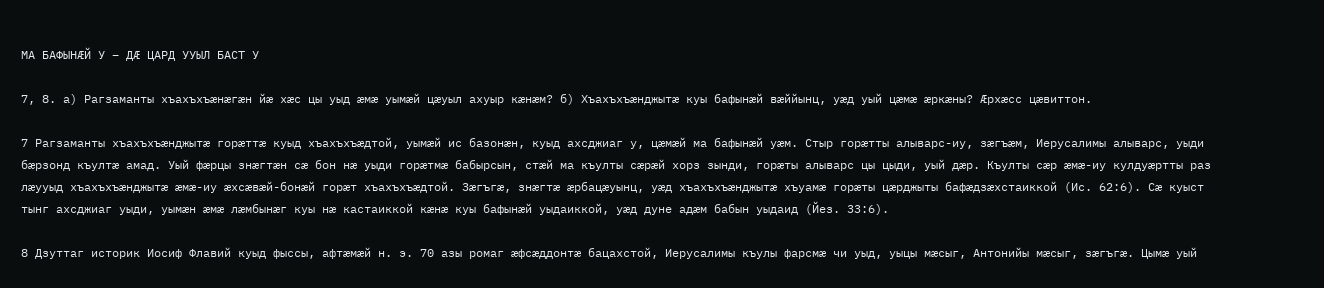МА БАФЫНӔЙ У – ДӔ ЦАРД УУЫЛ БАСТ У

7, 8. а) Рагзаманты хъахъхъӕнӕгӕн йӕ хӕс цы уыд ӕмӕ уымӕй цӕуыл ахуыр кӕнӕм? б) Хъахъхъӕнджытӕ куы бафынӕй вӕййынц, уӕд уый цӕмӕ ӕркӕны? Ӕрхӕсс цӕвиттон.

7 Рагзаманты хъахъхъӕнджытӕ горӕттӕ куыд хъахъхъӕдтой, уымӕй ис базонӕн, куыд ахсджиаг у, цӕмӕй ма бафынӕй уӕм. Стыр горӕтты алыварс-иу, зӕгъӕм, Иерусалимы алыварс, уыди бӕрзонд къултӕ амад. Уый фӕрцы знӕгтӕн сӕ бон нӕ уыди горӕтмӕ бабырсын, стӕй ма къулты сӕрӕй хорз зынди, горӕты алыварс цы цыди, уый дӕр. Къулты сӕр ӕмӕ-иу кулдуӕртты раз лӕууыд хъахъхъӕнджытӕ ӕмӕ-иу ӕхсӕвӕй-бонӕй горӕт хъахъхъӕдтой. Зӕгъгӕ, знӕгтӕ ӕрбацӕуынц, уӕд хъахъхъӕнджытӕ хъуамӕ горӕты цӕрджыты бафӕдзӕхстаиккой (Ис. 62:6). Сӕ куыст тынг ахсджиаг уыди, уымӕн ӕмӕ лӕмбынӕг куы нӕ кастаиккой кӕнӕ куы бафынӕй уыдаиккой, уӕд дуне адӕм бабын уыдаид (Йез. 33:6).

8 Дзуттаг историк Иосиф Флавий куыд фыссы, афтӕмӕй н. э. 70 азы ромаг ӕфсӕддонтӕ бацахстой, Иерусалимы къулы фарсмӕ чи уыд, уыцы мӕсыг, Антонийы мӕсыг, зӕгъгӕ. Цымӕ уый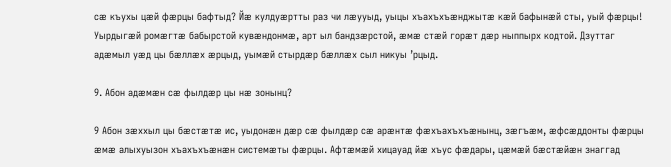сӕ къухы цӕй фӕрцы бафтыд? Йӕ кулдуӕртты раз чи лӕууыд, уыцы хъахъхъӕнджытӕ кӕй бафынӕй сты, уый фӕрцы! Уырдыгӕй ромӕгтӕ бабырстой кувӕндонмӕ, арт ыл бандзӕрстой, ӕмӕ стӕй горӕт дӕр ныппырх кодтой. Дзуттаг адӕмыл уӕд цы бӕллӕх ӕрцыд, уымӕй стырдӕр бӕллӕх сыл никуы ’рцыд.

9. Абон адӕмӕн сӕ фылдӕр цы нӕ зонынц?

9 Абон зӕххыл цы бӕстӕтӕ ис, уыдонӕн дӕр сӕ фылдӕр сӕ арӕнтӕ фӕхъахъхъӕнынц, зӕгъӕм, ӕфсӕддонты фӕрцы ӕмӕ алыхуызон хъахъхъӕнӕн системӕты фӕрцы. Афтӕмӕй хицауад йӕ хъус фӕдары, цӕмӕй бӕстӕйӕн знаггад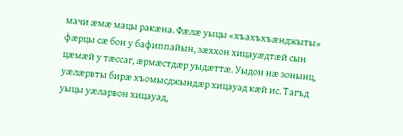мачи ӕмӕ мацы ракӕна. Фӕлӕ уыцы «хъахъхъӕнджыты» фӕрцы сӕ бон у бафиппайын, зӕххон хицауӕдтӕй сын цӕмӕй у тӕссаг, ӕрмӕстдӕр уыдӕттӕ. Уыдон нӕ зонынц, уӕлӕрвты бирӕ хъомысджындӕр хицауад кӕй ис. Тагъд уыцы уӕларвон хицауад,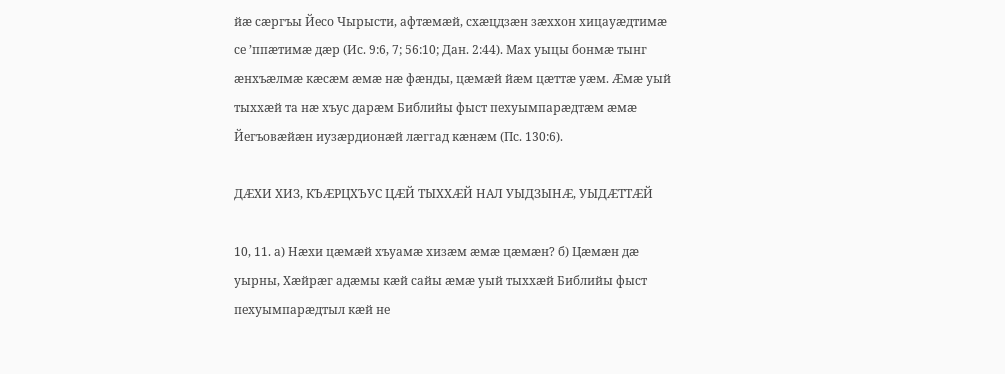йӕ сӕргъы Йесо Чырысти, афтӕмӕй, схӕцдзӕн зӕххон хицауӕдтимӕ се ’ппӕтимӕ дӕр (Ис. 9:6, 7; 56:10; Дан. 2:44). Мах уыцы бонмӕ тынг ӕнхъӕлмӕ кӕсӕм ӕмӕ нӕ фӕнды, цӕмӕй йӕм цӕттӕ уӕм. Ӕмӕ уый тыххӕй та нӕ хъус дарӕм Библийы фыст пехуымпарӕдтӕм ӕмӕ Йегъовӕйӕн иузӕрдионӕй лӕггад кӕнӕм (Пс. 130:6).

ДӔХИ ХИЗ, КЪӔРЦХЪУС ЦӔЙ ТЫХХӔЙ НАЛ УЫДЗЫНӔ, УЫДӔТТӔЙ

10, 11. а) Нӕхи цӕмӕй хъуамӕ хизӕм ӕмӕ цӕмӕн? б) Цӕмӕн дӕ уырны, Хӕйрӕг адӕмы кӕй сайы ӕмӕ уый тыххӕй Библийы фыст пехуымпарӕдтыл кӕй не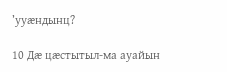’ууӕндынц?

10 Дӕ цӕстытыл-ма ауайын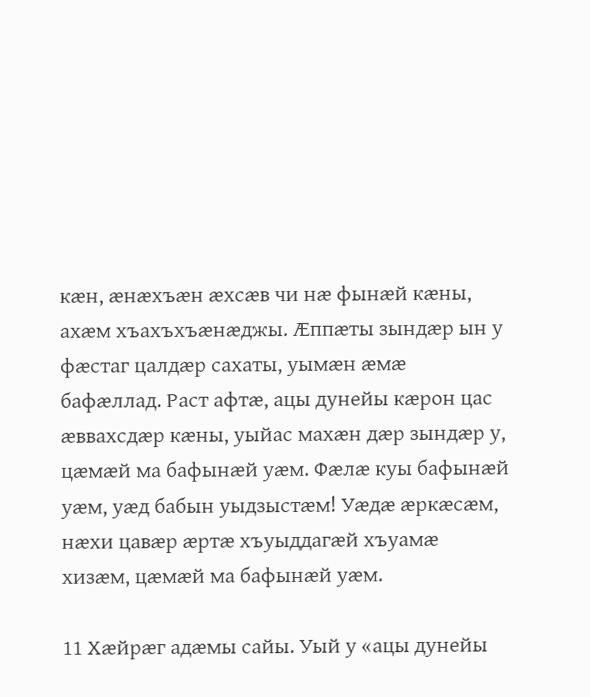кӕн, ӕнӕхъӕн ӕхсӕв чи нӕ фынӕй кӕны, ахӕм хъахъхъӕнӕджы. Ӕппӕты зындӕр ын у фӕстаг цалдӕр сахаты, уымӕн ӕмӕ бафӕллад. Раст афтӕ, ацы дунейы кӕрон цас ӕввахсдӕр кӕны, уыйас махӕн дӕр зындӕр у, цӕмӕй ма бафынӕй уӕм. Фӕлӕ куы бафынӕй уӕм, уӕд бабын уыдзыстӕм! Уӕдӕ ӕркӕсӕм, нӕхи цавӕр ӕртӕ хъуыддагӕй хъуамӕ хизӕм, цӕмӕй ма бафынӕй уӕм.

11 Хӕйрӕг адӕмы сайы. Уый у «ацы дунейы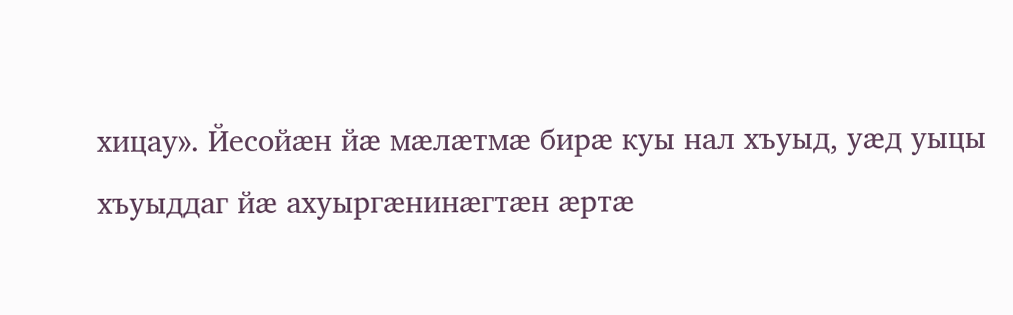хицау». Йесойӕн йӕ мӕлӕтмӕ бирӕ куы нал хъуыд, уӕд уыцы хъуыддаг йӕ ахуыргӕнинӕгтӕн ӕртӕ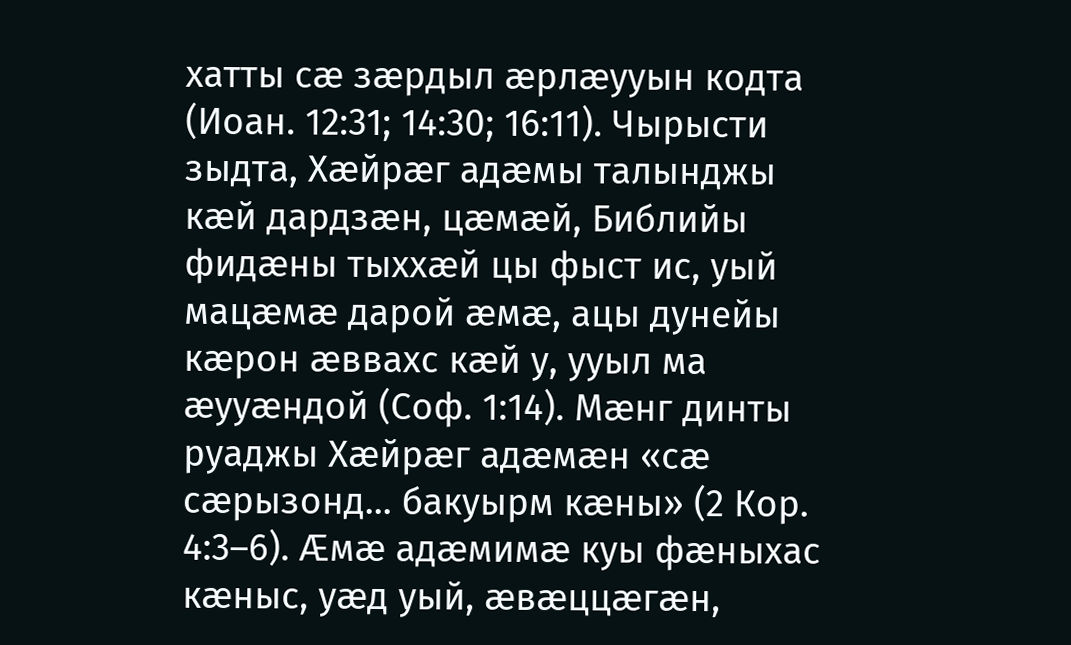хатты сӕ зӕрдыл ӕрлӕууын кодта (Иоан. 12:31; 14:30; 16:11). Чырысти зыдта, Хӕйрӕг адӕмы талынджы кӕй дардзӕн, цӕмӕй, Библийы фидӕны тыххӕй цы фыст ис, уый мацӕмӕ дарой ӕмӕ, ацы дунейы кӕрон ӕввахс кӕй у, ууыл ма ӕууӕндой (Соф. 1:14). Мӕнг динты руаджы Хӕйрӕг адӕмӕн «сӕ сӕрызонд... бакуырм кӕны» (2 Кор. 4:3–6). Ӕмӕ адӕмимӕ куы фӕныхас кӕныс, уӕд уый, ӕвӕццӕгӕн,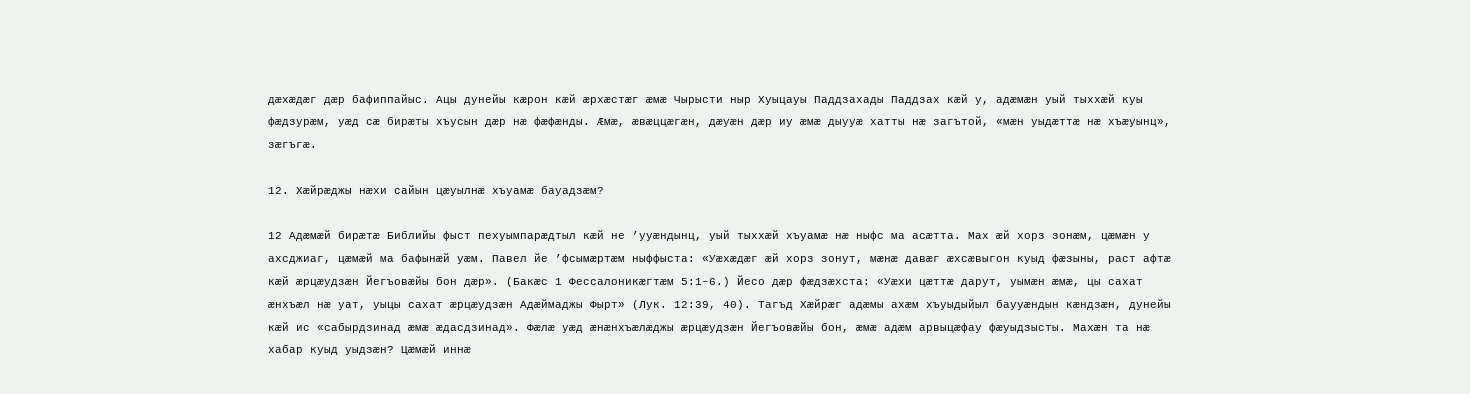дӕхӕдӕг дӕр бафиппайыс. Ацы дунейы кӕрон кӕй ӕрхӕстӕг ӕмӕ Чырысти ныр Хуыцауы Паддзахады Паддзах кӕй у, адӕмӕн уый тыххӕй куы фӕдзурӕм, уӕд сӕ бирӕты хъусын дӕр нӕ фӕфӕнды. Ӕмӕ, ӕвӕццӕгӕн, дӕуӕн дӕр иу ӕмӕ дыууӕ хатты нӕ загътой, «мӕн уыдӕттӕ нӕ хъӕуынц», зӕгъгӕ.

12. Хӕйрӕджы нӕхи сайын цӕуылнӕ хъуамӕ бауадзӕм?

12 Адӕмӕй бирӕтӕ Библийы фыст пехуымпарӕдтыл кӕй не ’ууӕндынц, уый тыххӕй хъуамӕ нӕ ныфс ма асӕтта. Мах ӕй хорз зонӕм, цӕмӕн у ахсджиаг, цӕмӕй ма бафынӕй уӕм. Павел йе ’фсымӕртӕм ныффыста: «Уӕхӕдӕг ӕй хорз зонут, мӕнӕ давӕг ӕхсӕвыгон куыд фӕзыны, раст афтӕ кӕй ӕрцӕудзӕн Йегъовӕйы бон дӕр». (Бакӕс 1 Фессалоникӕгтӕм 5:1–6.) Йесо дӕр фӕдзӕхста: «Уӕхи цӕттӕ дарут, уымӕн ӕмӕ, цы сахат ӕнхъӕл нӕ уат, уыцы сахат ӕрцӕудзӕн Адӕймаджы Фырт» (Лук. 12:39, 40). Тагъд Хӕйрӕг адӕмы ахӕм хъуыдыйыл баууӕндын кӕндзӕн, дунейы кӕй ис «сабырдзинад ӕмӕ ӕдасдзинад». Фӕлӕ уӕд ӕнӕнхъӕлӕджы ӕрцӕудзӕн Йегъовӕйы бон, ӕмӕ адӕм арвыцӕфау фӕуыдзысты. Махӕн та нӕ хабар куыд уыдзӕн? Цӕмӕй иннӕ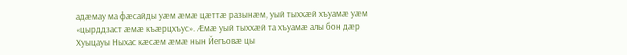адӕмау ма фӕсайды уӕм ӕмӕ цӕттӕ разынӕм, уый тыххӕй хъуамӕ уӕм «цырддзаст ӕмӕ къӕрцхъус». Ӕмӕ уый тыххӕй та хъуамӕ алы бон дӕр Хуыцауы Ныхас кӕсӕм ӕмӕ нын Йегъовӕ цы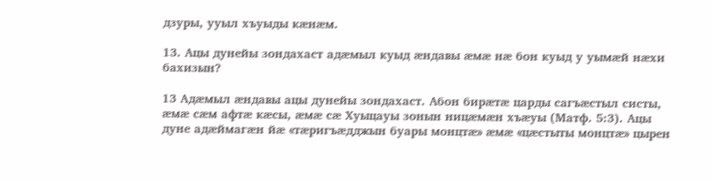дзуры, ууыл хъуыды кӕнӕм.

13. Ацы дунейы зондахаст адӕмыл куыд ӕндавы ӕмӕ нӕ бон куыд у уымӕй нӕхи бахизын?

13 Адӕмыл ӕндавы ацы дунейы зондахаст. Абон бирӕтӕ царды сагъӕстыл систы, ӕмӕ сӕм афтӕ кӕсы, ӕмӕ сӕ Хуыцауы зонын ницӕмӕн хъӕуы (Матф. 5:3). Ацы дуне адӕймагӕн йӕ «тӕригъӕдджын буары монцтӕ» ӕмӕ «цӕстыты монцтӕ» цырен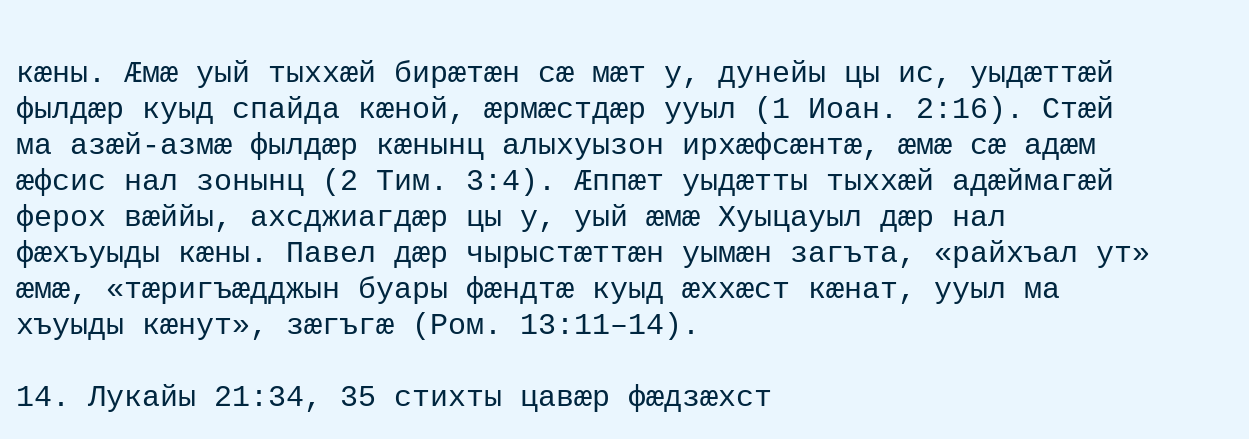кӕны. Ӕмӕ уый тыххӕй бирӕтӕн сӕ мӕт у, дунейы цы ис, уыдӕттӕй фылдӕр куыд спайда кӕной, ӕрмӕстдӕр ууыл (1 Иоан. 2:16). Стӕй ма азӕй-азмӕ фылдӕр кӕнынц алыхуызон ирхӕфсӕнтӕ, ӕмӕ сӕ адӕм ӕфсис нал зонынц (2 Тим. 3:4). Ӕппӕт уыдӕтты тыххӕй адӕймагӕй ферох вӕййы, ахсджиагдӕр цы у, уый ӕмӕ Хуыцауыл дӕр нал фӕхъуыды кӕны. Павел дӕр чырыстӕттӕн уымӕн загъта, «райхъал ут» ӕмӕ, «тӕригъӕдджын буары фӕндтӕ куыд ӕххӕст кӕнат, ууыл ма хъуыды кӕнут», зӕгъгӕ (Ром. 13:11–14).

14. Лукайы 21:34, 35 стихты цавӕр фӕдзӕхст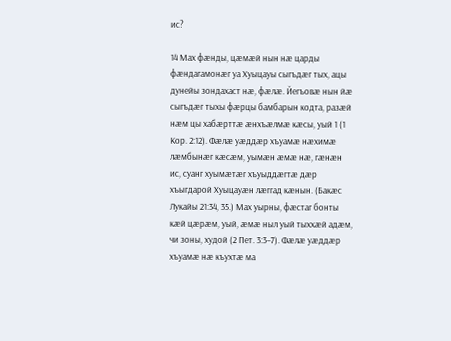ис?

14 Мах фӕнды, цӕмӕй нын нӕ царды фӕндагамонӕг уа Хуыцауы сыгъдӕг тых, ацы дунейы зондахаст нӕ, фӕлӕ. Йегъовӕ нын йӕ сыгъдӕг тыхы фӕрцы бамбарын кодта, разӕй нӕм цы хабӕрттӕ ӕнхъӕлмӕ кӕсы, уый 1 (1 Кор. 2:12). Фӕлӕ уӕддӕр хъуамӕ нӕхимӕ лӕмбынӕг кӕсӕм, уымӕн ӕмӕ нӕ, гӕнӕн ис, суанг хуымӕтӕг хъуыддӕгтӕ дӕр хъыгдарой Хуыцауӕн лӕггад кӕнын. (Бакӕс Лукайы 21:34, 35.) Мах уырны, фӕстаг бонты кӕй цӕрӕм, уый, ӕмӕ ныл уый тыххӕй адӕм, чи зоны, худой (2 Пет. 3:3–7). Фӕлӕ уӕддӕр хъуамӕ нӕ къухтӕ ма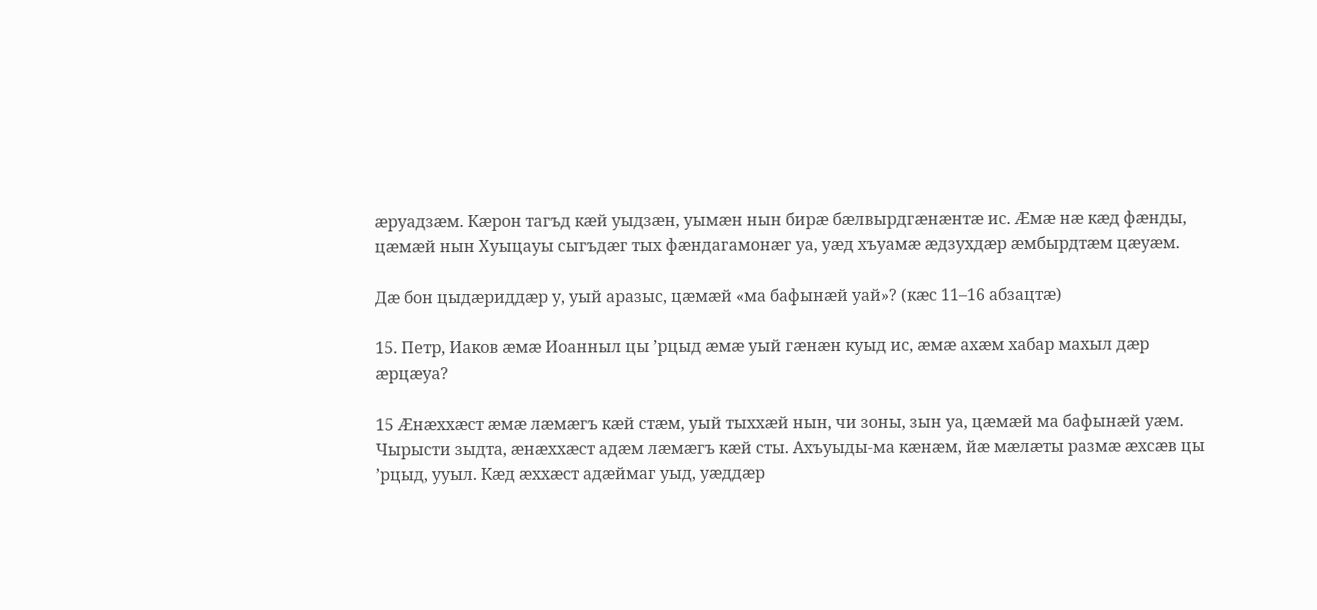ӕруадзӕм. Кӕрон тагъд кӕй уыдзӕн, уымӕн нын бирӕ бӕлвырдгӕнӕнтӕ ис. Ӕмӕ нӕ кӕд фӕнды, цӕмӕй нын Хуыцауы сыгъдӕг тых фӕндагамонӕг уа, уӕд хъуамӕ ӕдзухдӕр ӕмбырдтӕм цӕуӕм.

Дӕ бон цыдӕриддӕр у, уый аразыс, цӕмӕй «ма бафынӕй уай»? (кӕс 11–16 абзацтӕ)

15. Петр, Иаков ӕмӕ Иоанныл цы ’рцыд ӕмӕ уый гӕнӕн куыд ис, ӕмӕ ахӕм хабар махыл дӕр ӕрцӕуа?

15 Ӕнӕххӕст ӕмӕ лӕмӕгъ кӕй стӕм, уый тыххӕй нын, чи зоны, зын уа, цӕмӕй ма бафынӕй уӕм. Чырысти зыдта, ӕнӕххӕст адӕм лӕмӕгъ кӕй сты. Ахъуыды-ма кӕнӕм, йӕ мӕлӕты размӕ ӕхсӕв цы ’рцыд, ууыл. Кӕд ӕххӕст адӕймаг уыд, уӕддӕр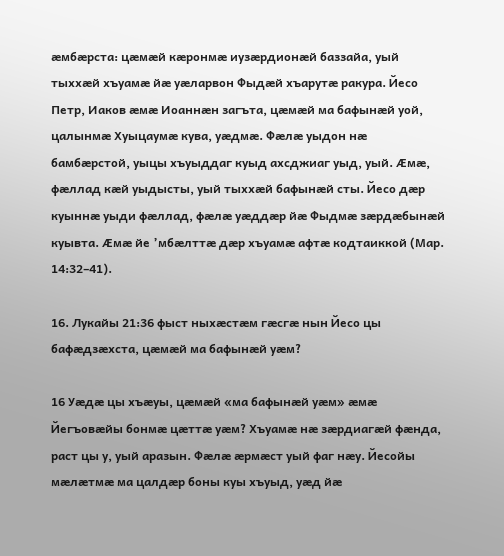ӕмбӕрста: цӕмӕй кӕронмӕ иузӕрдионӕй баззайа, уый тыххӕй хъуамӕ йӕ уӕларвон Фыдӕй хъарутӕ ракура. Йесо Петр, Иаков ӕмӕ Иоаннӕн загъта, цӕмӕй ма бафынӕй уой, цалынмӕ Хуыцаумӕ кува, уӕдмӕ. Фӕлӕ уыдон нӕ бамбӕрстой, уыцы хъуыддаг куыд ахсджиаг уыд, уый. Ӕмӕ, фӕллад кӕй уыдысты, уый тыххӕй бафынӕй сты. Йесо дӕр куыннӕ уыди фӕллад, фӕлӕ уӕддӕр йӕ Фыдмӕ зӕрдӕбынӕй куывта. Ӕмӕ йе ’мбӕлттӕ дӕр хъуамӕ афтӕ кодтаиккой (Мар. 14:32–41).

16. Лукайы 21:36 фыст ныхӕстӕм гӕсгӕ нын Йесо цы бафӕдзӕхста, цӕмӕй ма бафынӕй уӕм?

16 Уӕдӕ цы хъӕуы, цӕмӕй «ма бафынӕй уӕм» ӕмӕ Йегъовӕйы бонмӕ цӕттӕ уӕм? Хъуамӕ нӕ зӕрдиагӕй фӕнда, раст цы у, уый аразын. Фӕлӕ ӕрмӕст уый фаг нӕу. Йесойы мӕлӕтмӕ ма цалдӕр боны куы хъуыд, уӕд йӕ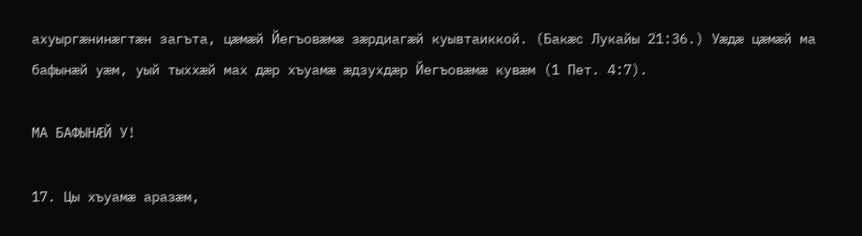ахуыргӕнинӕгтӕн загъта, цӕмӕй Йегъовӕмӕ зӕрдиагӕй куывтаиккой. (Бакӕс Лукайы 21:36.) Уӕдӕ цӕмӕй ма бафынӕй уӕм, уый тыххӕй мах дӕр хъуамӕ ӕдзухдӕр Йегъовӕмӕ кувӕм (1 Пет. 4:7).

МА БАФЫНӔЙ У!

17. Цы хъуамӕ аразӕм,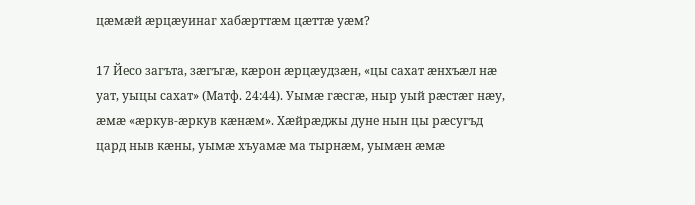цӕмӕй ӕрцӕуинаг хабӕрттӕм цӕттӕ уӕм?

17 Йесо загъта, зӕгъгӕ, кӕрон ӕрцӕудзӕн, «цы сахат ӕнхъӕл нӕ уат, уыцы сахат» (Матф. 24:44). Уымӕ гӕсгӕ, ныр уый рӕстӕг нӕу, ӕмӕ «ӕркув-ӕркув кӕнӕм». Хӕйрӕджы дуне нын цы рӕсугъд цард ныв кӕны, уымӕ хъуамӕ ма тырнӕм, уымӕн ӕмӕ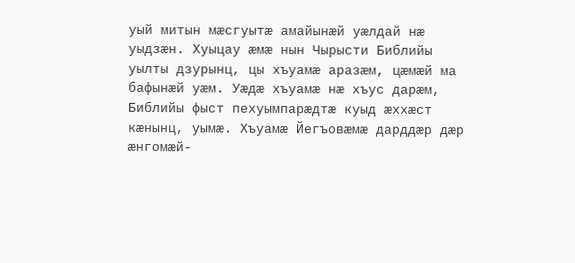уый митын мӕсгуытӕ амайынӕй уӕлдай нӕ уыдзӕн. Хуыцау ӕмӕ нын Чырысти Библийы уылты дзурынц, цы хъуамӕ аразӕм, цӕмӕй ма бафынӕй уӕм. Уӕдӕ хъуамӕ нӕ хъус дарӕм, Библийы фыст пехуымпарӕдтӕ куыд ӕххӕст кӕнынц, уымӕ. Хъуамӕ Йегъовӕмӕ дарддӕр дӕр ӕнгомӕй-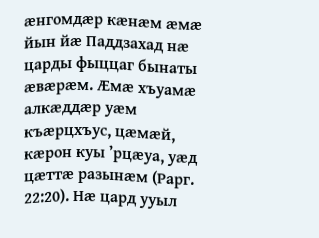ӕнгомдӕр кӕнӕм ӕмӕ йын йӕ Паддзахад нӕ царды фыццаг бынаты ӕвӕрӕм. Ӕмӕ хъуамӕ алкӕддӕр уӕм къӕрцхъус, цӕмӕй, кӕрон куы ’рцӕуа, уӕд цӕттӕ разынӕм (Рарг. 22:20). Нӕ цард ууыл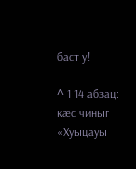баст у!

^ 1 14 абзац: кӕс чиныг «Хуыцауы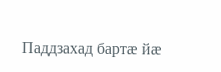Паддзахад бартӕ йӕ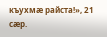къухмӕ райста!», 21 сӕр.